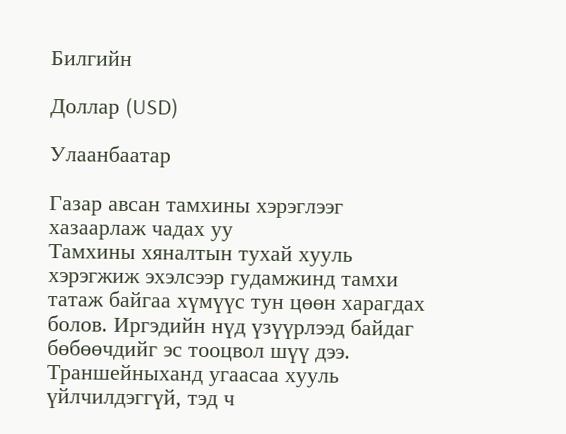Билгийн

Доллар (USD)

Улаанбаатар

Газар авсан тамхины хэрэглээг хазаарлаж чадах уу
Тамхины хяналтын тухай хууль хэрэгжиж эхэлсээр гудамжинд тамхи татаж байгаа хүмүүс тун цөөн харагдах болов. Иргэдийн нүд үзүүрлээд байдаг бөбөөчдийг эс тооцвол шүү дээ. Траншейныханд угаасаа хууль үйлчилдэггүй, тэд ч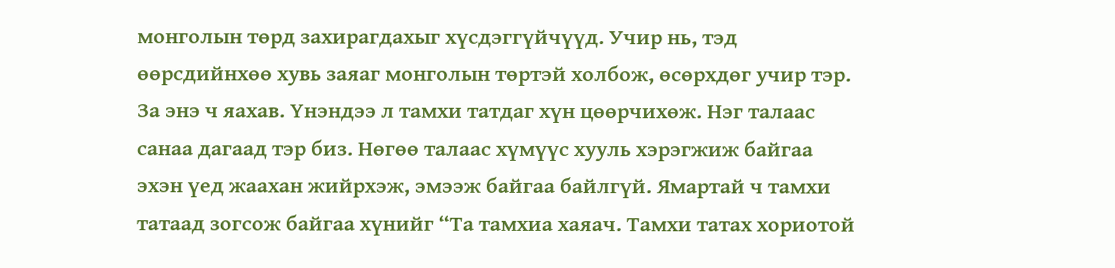монголын төрд захирагдахыг хүсдэггүйчүүд. Учир нь, тэд өөрсдийнхөө хувь заяаг монголын төртэй холбож, өсөрхдөг учир тэр. За энэ ч яахав. Үнэндээ л тамхи татдаг хүн цөөрчихөж. Нэг талаас санаа дагаад тэр биз. Нөгөө талаас хүмүүс хууль хэрэгжиж байгаа эхэн үед жаахан жийрхэж, эмээж байгаа байлгүй. Ямартай ч тамхи татаад зогсож байгаа хүнийг “Та тамхиа хаяач. Тамхи татах хориотой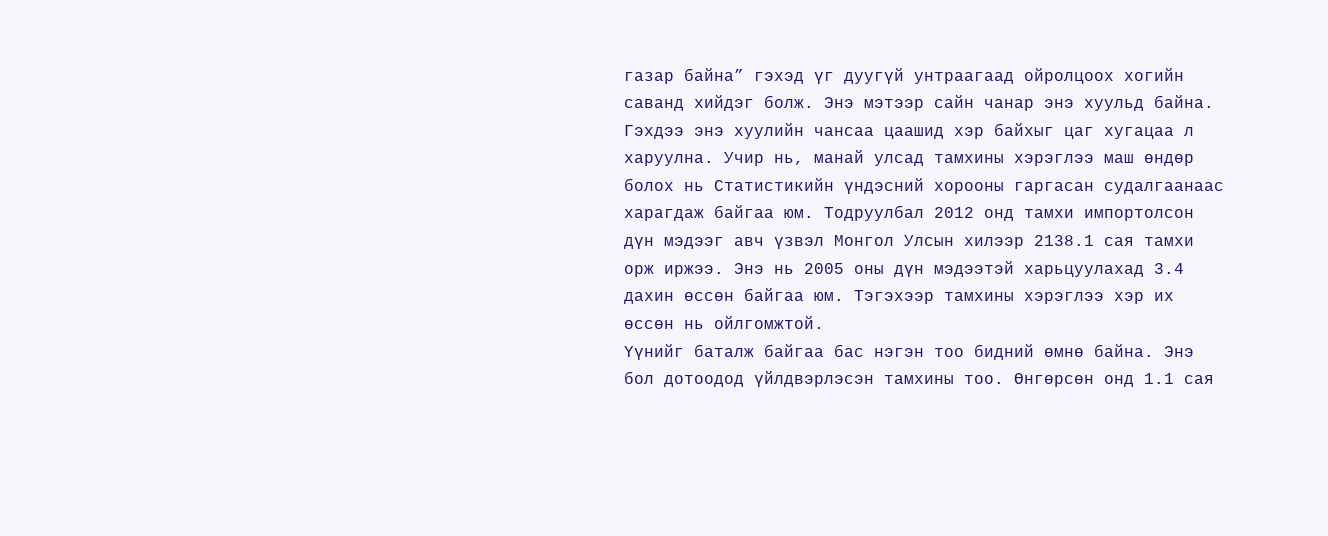газар байна” гэхэд үг дуугүй унтраагаад ойролцоох хогийн саванд хийдэг болж. Энэ мэтээр сайн чанар энэ хуульд байна.
Гэхдээ энэ хуулийн чансаа цаашид хэр байхыг цаг хугацаа л харуулна. Учир нь, манай улсад тамхины хэрэглээ маш өндөр болох нь Статистикийн үндэсний хорооны гаргасан судалгаанаас харагдаж байгаа юм. Тодруулбал 2012 онд тамхи импортолсон дүн мэдээг авч үзвэл Монгол Улсын хилээр 2138.1 сая тамхи орж иржээ. Энэ нь 2005 оны дүн мэдээтэй харьцуулахад 3.4 дахин өссөн байгаа юм. Тэгэхээр тамхины хэрэглээ хэр их өссөн нь ойлгомжтой.
Үүнийг баталж байгаа бас нэгэн тоо бидний өмнө байна. Энэ бол дотоодод үйлдвэрлэсэн тамхины тоо. Өнгөрсөн онд 1.1 сая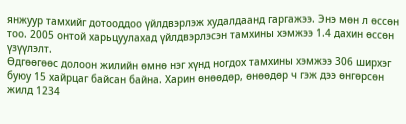янжуур тамхийг дотооддоо үйлдвэрлэж худалдаанд гаргажээ. Энэ мөн л өссөн тоо. 2005 онтой харьцуулахад үйлдвэрлэсэн тамхины хэмжээ 1.4 дахин өссөн үзүүлэлт.
Өдгөөгөөс долоон жилийн өмнө нэг хүнд ногдох тамхины хэмжээ 306 ширхэг буюу 15 хайрцаг байсан байна. Харин өнөөдөр, өнөөдөр ч гэж дээ өнгөрсөн жилд 1234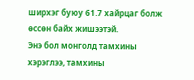ширхэг буюу 61.7 хайрцаг болж өссөн байх жишээтэй.
Энэ бол монголд тамхины хэрэглээ, тамхины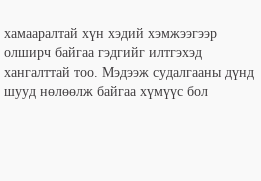хамааралтай хүн хэдий хэмжээгээр олширч байгаа гэдгийг илтгэхэд хангалттай тоо. Мэдээж судалгааны дүнд шууд нөлөөлж байгаа хүмүүс бол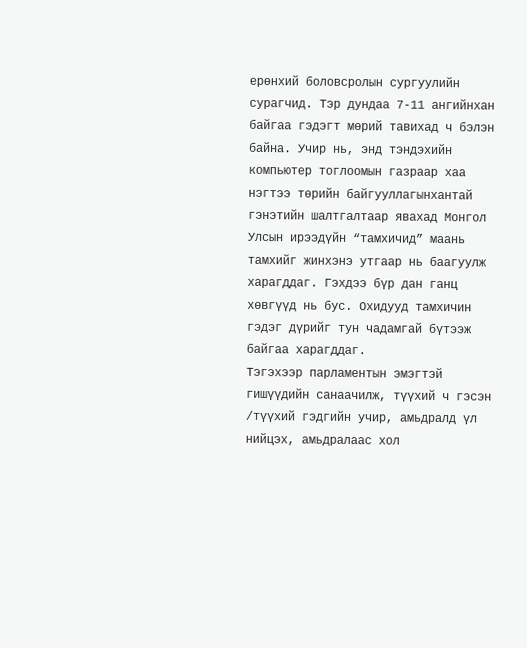ерөнхий боловсролын сургуулийн сурагчид. Тэр дундаа 7-11 ангийнхан байгаа гэдэгт мөрий тавихад ч бэлэн байна. Учир нь, энд тэндэхийн компьютер тоглоомын газраар хаа нэгтээ төрийн байгууллагынхантай гэнэтийн шалтгалтаар явахад Монгол Улсын ирээдүйн “тамхичид” маань тамхийг жинхэнэ утгаар нь баагуулж харагддаг. Гэхдээ бүр дан ганц хөвгүүд нь бус. Охидууд тамхичин гэдэг дүрийг тун чадамгай бүтээж байгаа харагддаг.
Тэгэхээр парламентын эмэгтэй гишүүдийн санаачилж, түүхий ч гэсэн /түүхий гэдгийн учир, амьдралд үл нийцэх, амьдралаас хол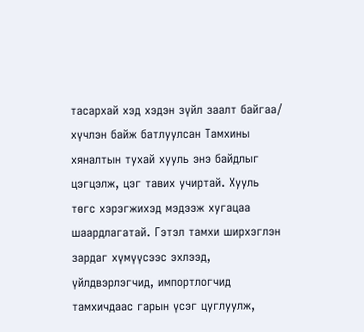тасархай хэд хэдэн зүйл заалт байгаа/ хүчлэн байж батлуулсан Тамхины хяналтын тухай хууль энэ байдлыг цэгцэлж, цэг тавих учиртай. Хууль төгс хэрэгжихэд мэдээж хугацаа шаардлагатай. Гэтэл тамхи ширхэглэн зардаг хүмүүсээс эхлээд, үйлдвэрлэгчид, импортлогчид тамхичдаас гарын үсэг цуглуулж,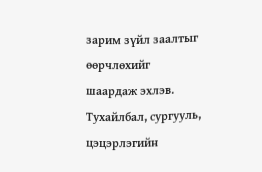зарим зүйл заалтыг өөрчлөхийг шаардаж эхлэв. Тухайлбал, сургууль, цэцэрлэгийн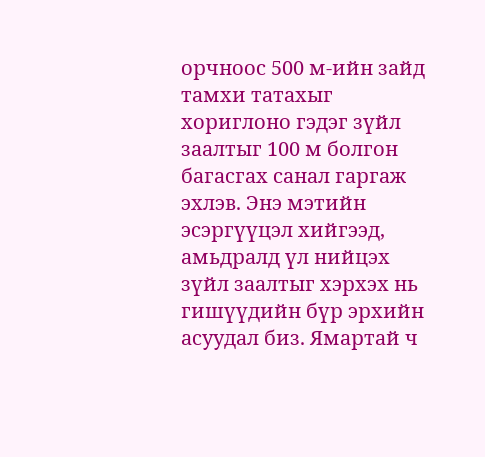орчноос 500 м-ийн зайд тамхи татахыг хориглоно гэдэг зүйл заалтыг 100 м болгон багасгах санал гаргаж эхлэв. Энэ мэтийн эсэргүүцэл хийгээд, амьдралд үл нийцэх зүйл заалтыг хэрхэх нь гишүүдийн бүр эрхийн асуудал биз. Ямартай ч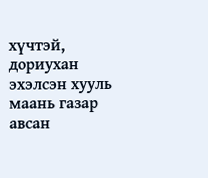хүчтэй, дориухан эхэлсэн хууль маань газар авсан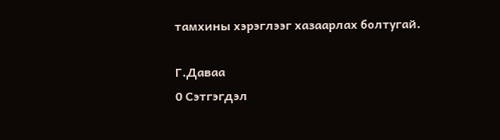тамхины хэрэглээг хазаарлах болтугай.

Г.Даваа
0 Сэтгэгдэл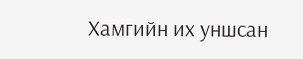Хамгийн их уншсан